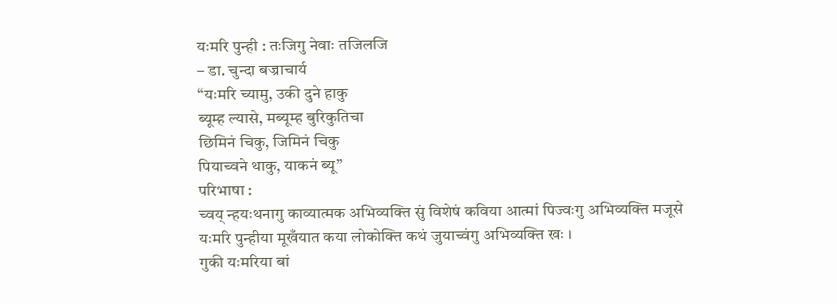यःमरि पुन्ही : तःजिगु नेवाः तजिलजि
– डा. चुन्दा बज्राचार्य
“यःमरि च्यामु, उकी दुने हाकु
ब्यूम्ह ल्यासे, मब्यूम्ह बुरिकुतिचा
छिमिनं चिकु, जिमिनं चिकु
पियाच्वने थाकु, याकनं ब्यू”
परिभाषा :
च्वय् न्हयःथनागु काव्यात्मक अभिव्यक्ति सुं विशेषं कविया आत्मां पिज्वःगु अभिव्यक्ति मजूसे यःमरि पुन्हीया मूखँयात कया लोकोक्ति कथं जुयाच्वंगु अभिव्यक्ति खः ।
गुकी यःमरिया बां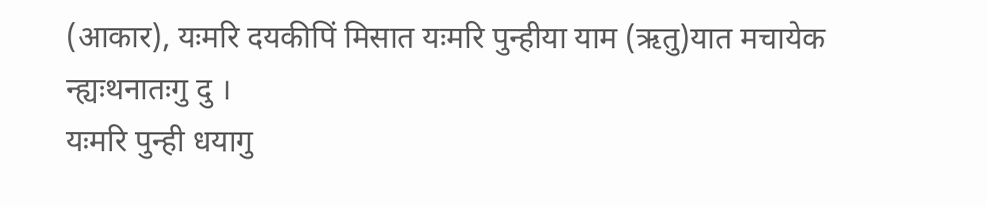(आकार), यःमरि दयकीपिं मिसात यःमरि पुन्हीया याम (ऋतु)यात मचायेक न्ह्यःथनातःगु दु ।
यःमरि पुन्ही धयागु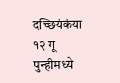दच्छियंकंया १२ गू पुन्हीमध्ये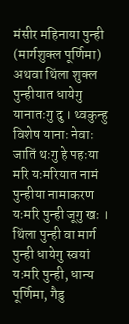मंसीर महिनाया पुन्ही (मार्गशुक्ल पूर्णिमा) अथवा थिंला शुक्ल पुन्हीयात धायेगु यानातःगु दु । थ्वकुन्हु विशेष यानाः नेवाः जातिं थःगु हे पहःया मरि यःमरियात नामं पुन्हीया नामाकरण यःमरि पुन्ही जूगु खः । थिंला पुन्ही वा मार्ग पुन्ही धायेगु स्वयां यःमरि पुन्ही, धान्य पूर्णिमा, गैडु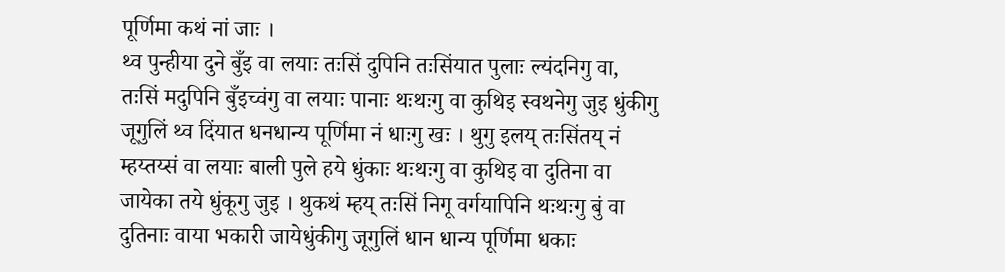पूर्णिमा कथं नां जाः ।
थ्व पुन्हीया दुने बुँइ वा लयाः तःसिं दुपिनि तःसिंयात पुलाः ल्यंदनिगु वा, तःसिं मदुपिनि बुँइच्वंगु वा लयाः पानाः थःथःगु वा कुथिइ स्वथनेगु जुइ धुंकीगु जूगुलिं थ्व दिंयात धनधान्य पूर्णिमा नं धाःगु खः । थुगु इलय् तःसिंतय् नं म्हय्तय्सं वा लयाः बाली पुले हये धुंकाः थःथःगु वा कुथिइ वा दुतिना वा जायेका तये धुंकूगु जुइ । थुकथं म्हय् तःसिं निगू वर्गयापिनि थःथःगु बुं वा दुतिनाः वाया भकारी जायेधुंकीगु जूगुलिं धान धान्य पूर्णिमा धकाः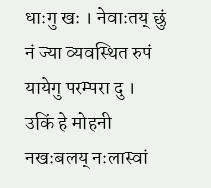धाःगु खः । नेवाःतय् छुं नं ज्या व्यवस्थित रुपं यायेगु परम्परा दु ।
उकिं हे मोहनी नखःबलय् नःलास्वां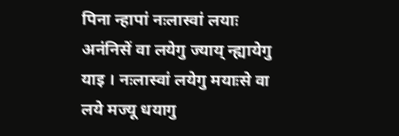पिना न्हापां नःलास्वां लयाः अनंनिसें वा लयेगु ज्याय् न्ह्यायेगु याइ । नःलास्वां लयेगु मयाःसे वा लये मज्यू धयागु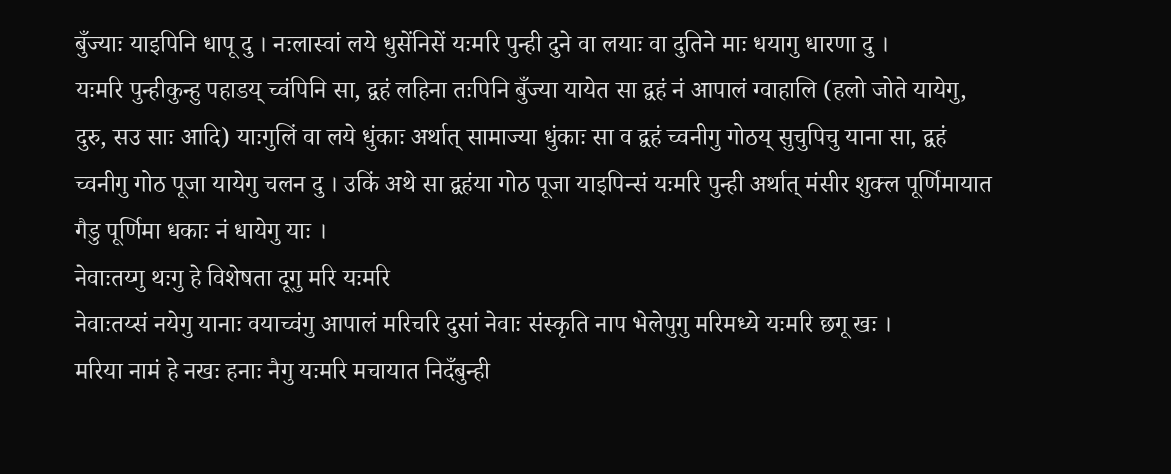बुँज्याः याइपिनि धापू दु । नःलास्वां लये धुसेंनिसें यःमरि पुन्ही दुने वा लयाः वा दुतिने माः धयागु धारणा दु ।
यःमरि पुन्हीकुन्हु पहाडय् च्वंपिनि सा, द्वहं लहिना तःपिनि बुँज्या यायेत सा द्वहं नं आपालं ग्वाहालि (हलो जोते यायेगु, दुरु, सउ साः आदि) याःगुलिं वा लये धुंकाः अर्थात् सामाज्या धुंकाः सा व द्वहं च्वनीगु गोठय् सुचुपिचु याना सा, द्वहं च्वनीगु गोठ पूजा यायेगु चलन दु । उकिं अथे सा द्वहंया गोठ पूजा याइपिन्सं यःमरि पुन्ही अर्थात् मंसीर शुक्ल पूर्णिमायात गैडु पूर्णिमा धकाः नं धायेगु याः ।
नेवाःतय्गु थःगु हे विशेषता दूगु मरि यःमरि
नेवाःतय्सं नयेगु यानाः वयाच्वंगु आपालं मरिचरि दुसां नेवाः संस्कृति नाप भेलेपुगु मरिमध्ये यःमरि छगू खः ।
मरिया नामं हे नखः हनाः नैगु यःमरि मचायात निदँबुन्ही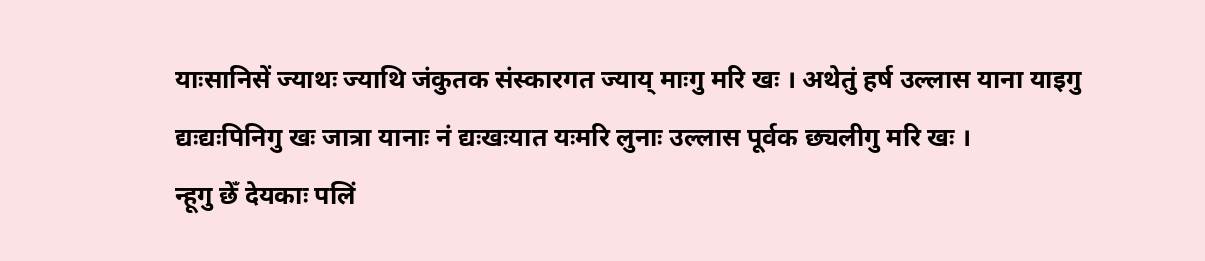याःसानिसें ज्याथः ज्याथि जंकुतक संस्कारगत ज्याय् माःगु मरि खः । अथेतुं हर्ष उल्लास याना याइगु द्यःद्यःपिनिगु खः जात्रा यानाः नं द्यःखःयात यःमरि लुनाः उल्लास पूर्वक छ्यलीगु मरि खः ।
न्हूगु छेँ देयकाः पलिं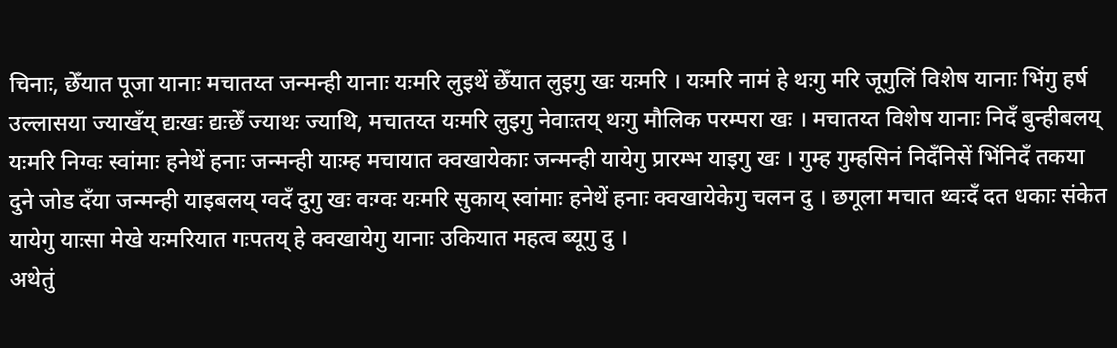चिनाः, छेँयात पूजा यानाः मचातय्त जन्मन्ही यानाः यःमरि लुइथें छेँयात लुइगु खः यःमरि । यःमरि नामं हे थःगु मरि जूगुलिं विशेष यानाः भिंगु हर्ष उल्लासया ज्याखँय् द्यःखः द्यःछेँ ज्याथः ज्याथि, मचातय्त यःमरि लुइगु नेवाःतय् थःगु मौलिक परम्परा खः । मचातय्त विशेष यानाः निदँ बुन्हीबलय् यःमरि निग्वः स्वांमाः हनेथें हनाः जन्मन्ही याःम्ह मचायात क्वखायेकाः जन्मन्ही यायेगु प्रारम्भ याइगु खः । गुम्ह गुम्हसिनं निदँनिसें भिंनिदँ तकया दुने जोड दँया जन्मन्ही याइबलय् ग्वदँ दुगु खः वःग्वः यःमरि सुकाय् स्वांमाः हनेथें हनाः क्वखायेकेगु चलन दु । छगूला मचात थ्वःदँ दत धकाः संकेत यायेगु याःसा मेखे यःमरियात गःपतय् हे क्वखायेगु यानाः उकियात महत्व ब्यूगु दु ।
अथेतुं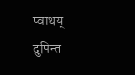प्वाथय् दुपिन्त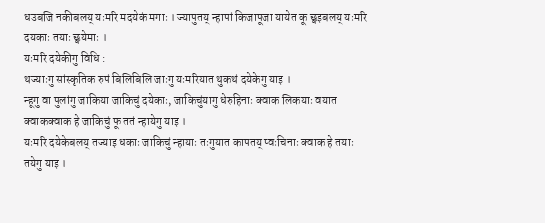धउबजि नकीबलय् यःमरि मदयेकं मगाः । ज्यापुतय् न्हापां किजापूजा यायेत कू छ्वइबलय् यःमरि दयकाः तयाः छ्वयेमाः ।
यःमरि दयेकीगु विधि :
थज्याःगु सांस्कृतिक रुपं बिलिबिलि जाःगु यःमरियात थुकथं दयेकेगु याइ ।
न्हूगु वा पुलांगु जाकिया जाकिचुं दयेकाः, जाकिचुंयागु धेरुहिनाः क्वाक लिकयाः वयात क्वाकक्वाक हे जाकिचुं फू ततं न्हायेगु याइ ।
यःमरि दयेकेबलय् तज्याइ धकाः जाकिचुं न्हायाः तःगुयात कापतय् प्वःचिनाः क्वाक हे तयाः तयेगु याइ ।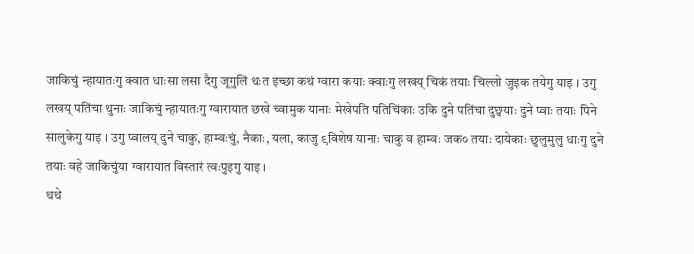जाकिचुं न्हायातःगु क्वात धाःसा लसा दैगु जूगुलिं थःत इच्छा कथं ग्वारा कयाः क्वाःगु लखय् चिकं तयाः चिल्लो जुइक तयेगु याइ । उगु लखय् पतिंचा थुनाः जाकिचुं न्हायातःगु ग्वारायात छखे च्वामुक यानाः मेखेपति पतिचिंकाः उकि दुने पतिंचा दुछ्वयाः दुने प्वाः तयाः पिने सालुकेगु याइ । उगु प्वालय् दुने चाकु, हाम्वःचुं, नैकाः, यला, काजु ९विशेष यानाः चाकु व हाम्वः जक० तयाः दायेकाः छुलुमुलु धाःगु दुने तयाः वहे जाकिचुंया ग्वारायात विस्तारं त्वःपुइगु याइ ।
थथे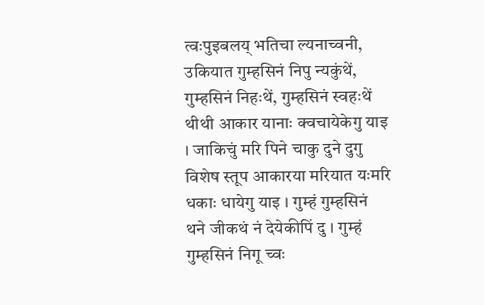त्वःपुइबलय् भतिचा ल्यनाच्वनी, उकियात गुम्हसिनं निपु न्यकुंथें, गुम्हसिनं निहःथें, गुम्हसिनं स्वहःथें थीथी आकार यानाः क्वचायेकेगु याइ । जाकिचुं मरि पिने चाकु दुने दुगु विशेष स्तूप आकारया मरियात यःमरि धकाः धायेगु याइ । गुम्हं गुम्हसिनं थने जीकथं नं देयेकीपिं दु । गुम्हं गुम्हसिनं निगू च्वः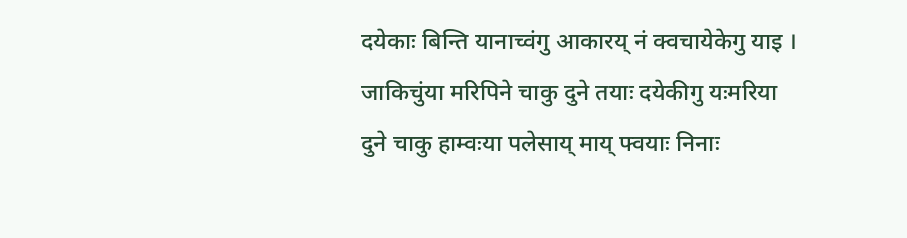दयेकाः बिन्ति यानाच्वंगु आकारय् नं क्वचायेकेगु याइ ।
जाकिचुंया मरिपिने चाकु दुने तयाः दयेकीगु यःमरिया दुने चाकु हाम्वःया पलेसाय् माय् फ्वयाः निनाः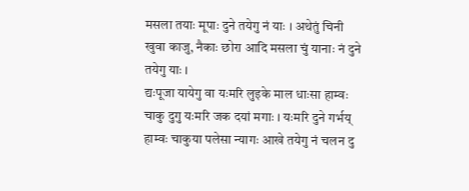मसला तयाः मूपाः दुने तयेगु नं याः । अथेतुं चिनी खुवा काजु, नैकाः छोरा आदि मसला चुं यानाः नं दुने तयेगु याः ।
द्यःपूजा यायेगु वा यःमरि लुइके माल धाःसा हाम्वः चाकु दुगु यःमरि जक दयां मगाः । यःमरि दुने गर्भय् हाम्वः चाकुया पलेसा न्यागः आखे तयेगु नं चलन दु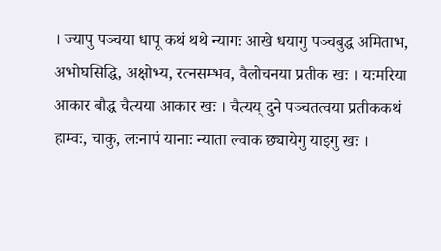। ज्यापु पञ्चया धापू कथं थथे न्यागः आखे धयागु पञ्चबुद्ध अमिताभ, अभोघसिद्धि, अक्षोभ्य, रत्नसम्भव, वैलोचनया प्रतीक खः । यःमरिया आकार बौद्ध चैत्यया आकार खः । चैत्यय् दुने पञ्चतत्वया प्रतीककथं हाम्वः, चाकु, लःनापं यानाः न्याता ल्वाक छ्यायेगु याइगु खः ।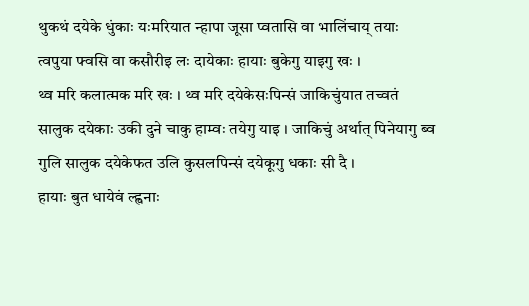थुकथं दयेके धुंकाः यःमरियात न्हापा जूसा प्वतासि वा भालिंचाय् तयाः त्वपुया फ्वसि वा कसौरीइ लः दायेकाः हायाः बुकेगु याइगु खः ।
थ्व मरि कलात्मक मरि खः । थ्व मरि दयेकेसःपिन्सं जाकिचुंयात तच्वतं सालुक दयेकाः उकी दुने चाकु हाम्वः तयेगु याइ । जाकिचुं अर्थात् पिनेयागु ब्व गुलि सालुक दयेकेफत उलि कुसलपिन्सं दयेकूगु धकाः सी दै ।
हायाः बुत धायेवं ल्ह्वनाः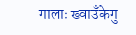गालाः ख्वाउँकेगु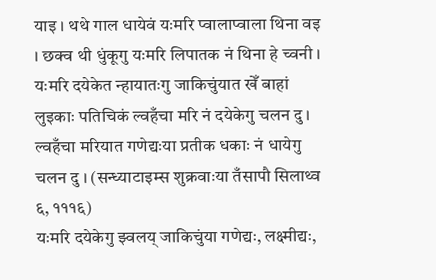याइ । थथे गाल धायेवं यःमरि प्वालाप्वाला थिना वइ । छक्व थी धुंकूगु यःमरि लिपातक नं थिना हे च्वनी ।
यःमरि दयेकेत न्हायातःगु जाकिचुंयात खेँ बाहां लुइकाः पतिचिकं ल्वहँचा मरि नं दयेकेगु चलन दु । ल्वहँचा मरियात गणेद्यःया प्रतीक धकाः नं धायेगु चलन दु । (सन्ध्याटाइम्स शुक्रवाःया तँसापौ सिलाथ्व ६, १११६)
यःमरि दयेकेगु झ्वलय् जाकिचुंया गणेद्यः, लक्ष्मीद्यः,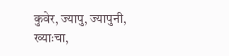कुवेर, ज्यापु, ज्यापुनी, ख्याःचा,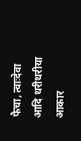फैचा, त्वाःदेवा आदि थरीथरीया आकार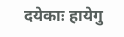दयेकाः हायेगु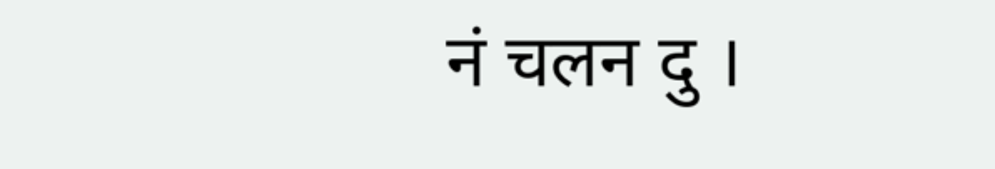नं चलन दु ।